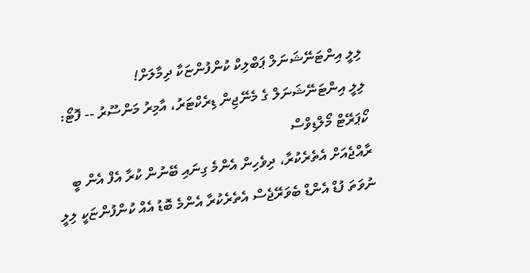ލިލީ އިންޓަނޭޝަނަލް ޕަބްލިކް ކުންފުންޏަކާ ދިމާލަށް!
ލިލީ އިންޓަނޭޝަނަލް ގެ މެނޭޖިން ޑިރެކްޓަރު، އާމިރު މަންސޫރު -- ފޮޓޯ: ކޯޕަރޭޓް މޯލްޑިވްސް
ރާއްޖެއަށް އެތެރެކުރާ، ދިވެހިން އެންމެ ގިނައި ބޭނުން ކުރާ އެފް އެން ބީ ނުވަތަ ފުޑް އެންޑް ބެވަރޭޖެސް އެތެރެކުރާ އެންމެ ބޮޑު އެއް ކުންފުންޏަކީ ލިލީ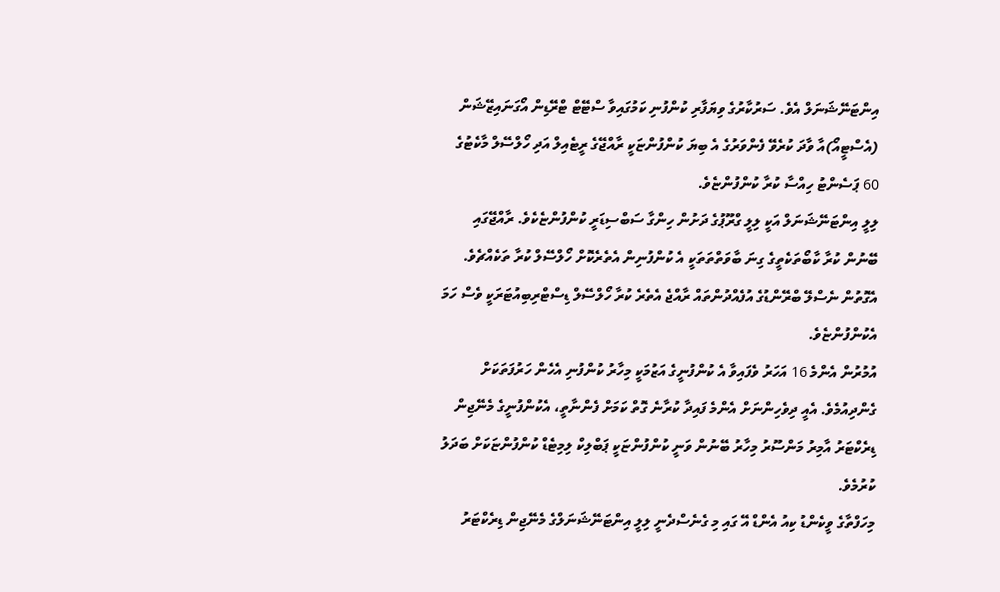އިންޓަނޭޝަނަލް އެވެ. ސަރުކާރުގެ ވިޔަފާރި ކުންފުނި ކަމުގައިވާ ސްޓޭޓް ޓްރޭޑިން އޯގަނައިޒޭޝަން (އެސްޓީއޯ)އާ ވާދަ ކުރެވޭ ފެންވަރުގެ އެ ބިޔަ ކުންފުންޏަކީ ރާއްޖޭގެ ރީޓެއިލް އަދި ހޯލްސޭލް މާކެޓުގެ 60 ޕަސެންޓު ހިއްސާ ކުރާ ކުންފުންޏެވެ.
ލިލީ އިންޓަނޭޝަނަލް އަކީ ލިލީ ގްރޫޕުގެ ދަށުން ހިންގާ ސަބްސިޑަރީ ކުންފުންޏެކެވެ. ރާއްޖޭގައި ބޭނުން ކުރާ ކާބޯތަކެތީގެ ގިނަ ބާވަތްތަތަކީ އެ ކުންފުނިން އެތެރެކޮށް ހޯލްސޭލް ކުރާ ތަކެއްޗެވެ. އެގޮތުން ނެސްލޭ ބްރޭންޑުގެ އުފެއްދުންތައް ރާއްޖެ އެތެރެ ކުރާ ހޯލްސޭލް ޑިސްޓްރިބިއުޓަރަކީ ވެސް ހަމަ އެކުންފުންޏެވެ.
އުމުރުން އެންމެ 16 އަހަރު ވެފައިވާ އެ ކުންފުނީގެ އަޒުމަކީ މިހާރު ކުންފުނި އެހެން ހަރުފަތަކަށް ގެންދިއުމެވެ. އެއީ ދިވެހިންނަށް އެންމެ ފައިދާ ކުރާނެ ގޮތް ކަމަށް ފެންނާތީ، އެކުންފުނީގެ މެނޭޖިން ޑިރެކްޓަރު އާމިރު މަންސޫރު މިހާރު ބޭނުން ވަނީ ކުންފުންޏަކީ ޕަބްލިކް ލިމިޓެޑް ކުންފުންޏަކަށް ބަދަލު ކުރުމެވެ.
މިހަފްތާގެ ވީކެންޑު ކިއު އެންޑް އޭ ގައި މި ގެނެސްދެނީ ލިލީ އިންޓަނޭޝަނަލްގެ މެނޭޖިން ޑިރެކްޓަރު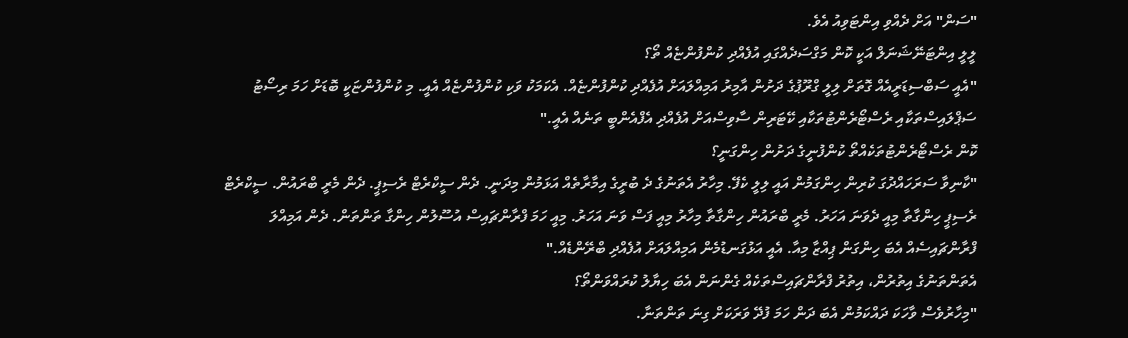"ސަން" އަށް ދެއްވި އިންޓަވިއު އެވެ.
ލީލީ އިންޓަނޭޝަނަލް އަކީ ކޮން މަގްސަދެއްގައި އުފެއްދި ކުންފުންޏެއް ތޯ؟
"އެއީ ސަބްސިޑަރީއެއް ގޮތަށް ލިލީ ގްރޫޕުގެ ދަށުން އާމިރު އަމިއްލައަށް އުފެއްދި ކުންފުންޏެއް. އެކަމަކު ވަކި ކުންފުންޏެއް އެއީ. މި ކުންފުންޏަކީ ބޮޑަށް ހަމަ ރިސޯޓު ސަޕްލައިސްތަކާއި ރެސްޓޯރެންޓުތަކާއި ކޭޓަރިން ސާވިސްއަށް އުފެއްދި އެފްއެންބީ ތަނެއް އެއީ."
ކޮން ރެސްޓޯރެންޓުތަކެއްތޯ ކުންފުނީގެ ދަށުން ހިންގަނީ؟
"ކާނިވާ ސަރަހައްދުގަ ކުރިން ހިންގަމުން އައީ ލިލީ ކެފޭ. މިހާރު އެތަނުގެ ދެ ބުރީގެ އިމާރާތެއް އަޅަމުން މިދަނީ. ދެން ސީކްރެޓް ރެސިޕީ. ދެން މެރީ ބްރައުން. ސީކްރެޓް ރެސިޕީ ހިންގާތާ މިއީ ދެވަނަ އަހަރު. މެރީ ބްރައުން ހިންގާތާ މިހާރު މިއީ ފަސް ވަނަ އަހަރު. މިއީ ހަމަ ފްރާންޗައިސް އުސޫލުން ހިންގާ ތަންތަން. ދެން އަމިއްލަ ފްރާންޗައިސެއް އެބަ ހިންގަން ޕިއްޒާ މިއާ. އެއީ އަޅުގަނޑުމެން އަމިއްލައަށް އުފެއްދި ބްރޭންޑެއް."
އެތަންތަނުގެ އިތުރުން، އިތުރު ފްރާންޗައިސްތަކެއް ގެންނަން އެބަ ހިޔާލު ކުރައްވަންތޯ؟
"މިހާރުވެސް ވާހަކަ ދައްކަމުން އެބަ ދަން ހަމަ ފުދޭ ވަރަކަށް ގިނަ ތަންތަނާ.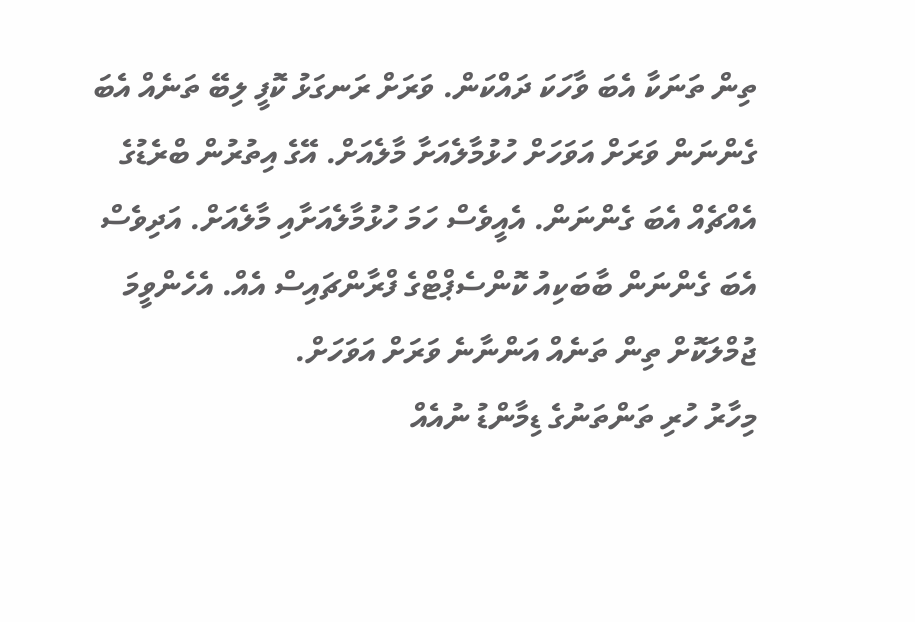ތިން ތަނަކާ އެބަ ވާހަކަ ދައްކަން. ވަރަށް ރަނގަޅު ކޮފީ ލިބޭ ތަނެއް އެބަ ގެންނަން ވަރަށް އަވަހަށް ހުޅުމާލެއަށާ މާލެއަށް. އޭގެ އިތުރުން ބްރެޑުގެ އެއްޗެއް އެބަ ގެންނަން. އެއީވެސް ހަމަ ހުޅުމާލެއަށާއި މާލެއަށް. އަދިވެސް އެބަ ގެންނަން ބާބަކިއު ކޮންސެޕްޓްގެ ފްރާންޗައިސް އެއް. އެހެންވީމަ ޖުމްލަކޮށް ތިން ތަނެއް އަންނާނެ ވަރަށް އަވަހަށް.
މިހާރު ހުރި ތަންތަނުގެ ޑިމާންޑު ނުއެއް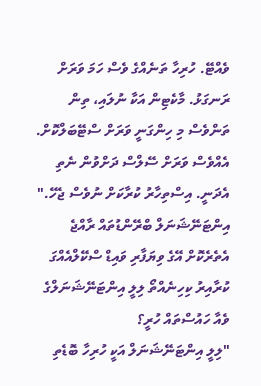ވެއްޓޭ. ހުރިހާ ތަނެއްގެ ވެސް ހަމަ ވަރަށް ރަނގަޅު. މާކެޓިން އަކާ ނުލައި، ތިން ތަންވެސް މި ހިންގަނީ ވަރަށް ސްޓޭބަލްކޮށް. އެއްވެސް ވަރަށް ސޭލްސް ދަށްވުން ނެތި އެދަނީ. އިސްތިހާރު ކުރާކަށް ނުވެސް ޖެހޭ."
އިންޓަނޭޝަނަލް ބްރޭންޑުތައް ރާއްޖެ އެތެރެކޮށް އޭގެ ވިޔަފާރި ވައިޑް ސްކޭލްއެއްގަ ކުރާއިރު ކިހިނެއްތޯ ލިލީ އިންޓަނޭޝަނަލްގެ ވެއާ ހައުސްތައް ހުރީ؟
"ލިލީ އިންޓަނޭޝަނަލް އަކީ ހުރިހާ ބޮޑެތި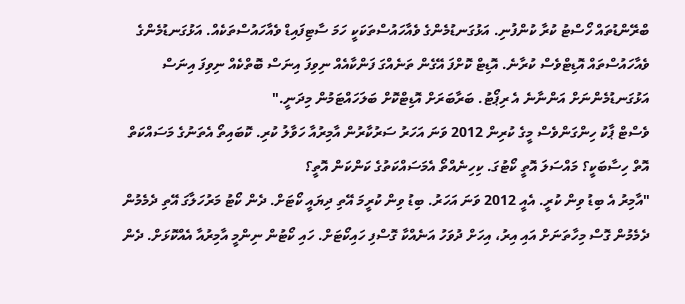ބްރޭންޑުތައް ހޯސްޓު ކުރާ ކުންފުނި. އަޅުގަނޑުމެންގެ ވެއާހައުސްތަކަކީ ހަމަ ސާޓިފައިޑް ވެއާހައުސްތަކެއް. އަޅުގަނޑުމެންގެ ވެއާހައުސްތައް އޮޑިޓްވެސް ކުރާނެ. އޮޑިޓް ކޮށްފަ އޭގެން ތަނެއްގަ ފަންކާއެއް ނިވިފަ އިނަސް ބޮތްކެއް ނިވިފަ އިނަސް އަޅުގަނޑުމެންނަށް އަންނާނެ އެ ރިޕޯޓު. ބަރާބަރަށް އޮޑިޓްކޮށް ބަލަހައްޓަމުން މިދަނީ."
ވެސްޓް ޕާކު ހިންގަންވެސް މީގެ ކުރިން 2012 ވަނަ އަހަރު ސަރުކާރުން އާމިރުއާ ހަވާލު ކުރި. ކޮބައިތޯ އެތަނުގެ މަސައްކަތް އޮތް ހިސާބަކީ؟ މައްސަލަ އޮތީ ކޯޓުގަ. ކިހިނެއްތޯ އެމަސައްކަތުގެ ކަންކަން އޮތީ؟
"އާމިރު އެ ބިޑު ވިން ކުރީ. އެއީ 2012 ވަނަ އަހަރު. ބިޑު ވިން ކުރީމަ އޭތި ދިޔައީ ކޯޓަށް. ދެން ކޯޓު މަރުހަލާގަ އޭތި ދެމެމުން ދެމެމުން ގޮސް މިހާތަނަށް އައި އިރު، އިހަށް ދުވަހު އަނެއްކާ ގޮސްފި ހައިކޯޓަށް. ހައި ކޯޓުން ނިންމީ އާމިރުއާ އެއްކޮޅަށް. ދެން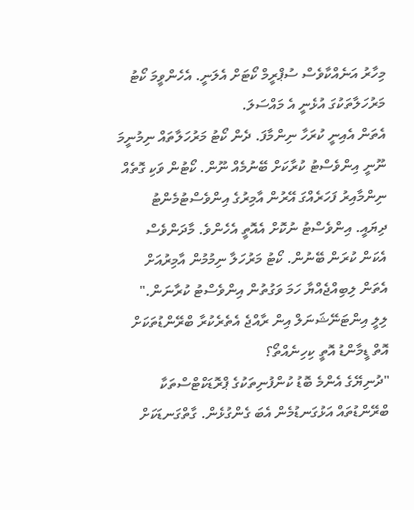މިހާރު އަނެއްކާވެސް ސުޕްރީމް ކޯޓަށް އެލަނީ. އެހެންވީމަ ކޯޓު މަރުހަލާތަކުގަ އުޅެނީ އެ މައްސަލަ.
އެތަން އެއިނީ ކުރަހާ ނިންމާފަ. ދެން ކޯޓު މަރުހަލާތައް ނިމުނީމަ ނޫނީ އިންވެސްޓު ކުރާކަށް ބޭނުމެއް ނޫން. ކޯޓުން ވަކި ގޮތެއް ނިންމާއިރު ފަހަރެއްގަ އޭރުން އާމިރުގެ އިންވެސްޓުމެންޓު ދިޔައީ. އިންވެސްޓު ނުކޮށް އެއޮތީ އެހެންވެ. މާދަންވެސް އެކަން ކުރަން ބޭނުން. ކޯޓު މަރުހަލާ ނިމުމުން އާމިރުއަށް އެތަން ލިބިއްޖެއްޔާ ހަމަ ވަގުތުން އިންވެސްޓު ކުރާނަން."
ލިލީ އިންޓަނޭޝަނަލް އިން ރާއްޖެ އެތެރެކުރާ ބްރޭންޑުތަކަށް އޮތް ޑީމާންޑު އޮތީ ކިހިނެއްތޯ؟
"ދުނިޔޭގެ އެންމެ ބޮޑު ކުންފުނިތަކުގެ ޕްރޮޑަކްޓްސްތަކާ ބްރޭންޑުތައް އަޅުގަނޑުމެން އެބަ ގެންގުޅެން. ގާތްގަނޑަކަށް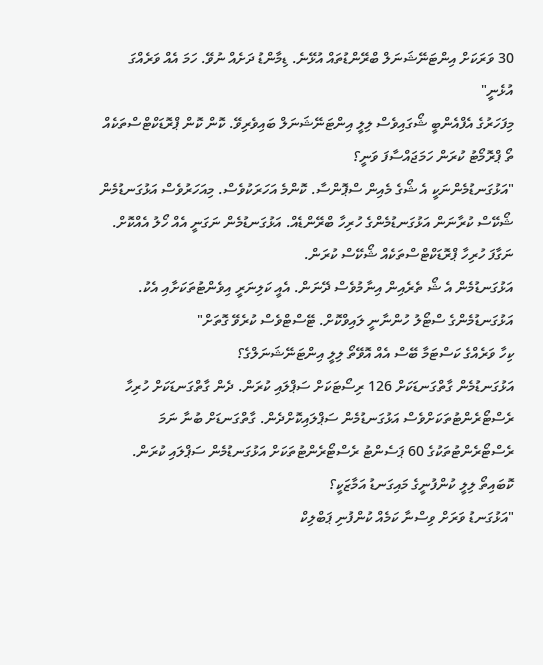30 ވަރަކަށް އިންޓަނޭޝަނަލް ބްރޭންޑުތައް އުޅޭނެ. ޑިމާންޑު ދަށެއް ނުވޭ. ހަމަ އެއް ވަރެއްގަ އުޅެނީ"
މިފަހަރުގެ އެފްއެންބީ ޝޯގައިވެސް ލިލީ އިންޓަނޭޝަނަލް ބައިވެރިވޭ. ކޮން ކޮން ޕްރޮޑަކްޓްސްތަކެއް ތޯ ޕްރޮމޯޓު ކުރަން ހަމަޖައްސާފަ ވަނީ؟
"އަޅުގަނޑުމެންނަކީ އެ ޝޯގެ މެއިން ސްޕޮންސާ. ކޮންމެ އަހަރަކުވެސް. މިއަހަރުވެސް އަޅުގަނޑުމެން ޝޯކޭސް ކުރާނަން އަޅުގަނޑުމެންގެ ހުރިހާ ބްރޭންޑެއް. އަޅުގަނޑުމެން ނަގަނީ އެއް ހޯލު އެއްކޮށް. ނަގާފަ ހުރިހާ ޕްރޮޑަކްޓްސްތަކެއް ޝޯކޭސް ކުރަން.
އަޅުގަނޑުމެން އެ ޝޯ ތެރެއިން އިނާމުވެސް ދޭނަން. އެއީ ކަލިނަރީ އިވެންޓުތަކަށާއި އެކު. އަޅުގަނޑުމެންގެ ސްޓޯލު ހުންނާނީ ލައިވްކޮށް. ޓޭސްޓްވެސް ކުރެވޭ ގޮތަށް"
ކިހާ ވަރެއްގެ ކަސްޓަމާ ބޭސް އެއް އޮވޭތޯ ލިލީ އިންޓަނޭޝަނަލްގެ؟
އަޅުގަނޑުމެން ގާތްގަނޑަކަށް 126 ރިސޯޓަކަށް ސަޕްލައި ކުރަން. ދެން ގާތްގަނޑަކަށް ހުރިހާ ރެސްޓޯރެންޓުތަކަށްވެސް އަޅުގަނޑުމެން ސަޕްލައިކޮށްދެން. ގާތްގަނޑަށް ބުނާ ނަމަ ރެސްޓޯރެންޓުތަކުގެ 60 ޕަސެންޓު ރެސްޓޯރެންޓުތަކަށް އަޅުގަނޑުމެން ސަޕްލައި ކުރަން.
ކޮބައިތޯ ލިލީ ކުންފުނީގެ މައިގަނޑު އަމާޒަކީ؟
"އަޅުގަނޑު ވަރަށް ވިސްނާ ކަމެއް ކުންފުނި ޕަބްލިކް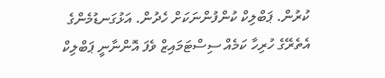ކުރުން. ޕަބްލިކް ކުންފުންނަކަށް ހެދުން. އަޅުގަނޑުމެންގެ އެތެރޭގެ ހުރިހާ ކަމެއް ސިސްޓަމައިޒް ވެފަ އޮންނާނީ ޕަބްލިކް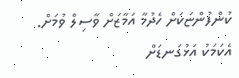ކުންފުންޏަކަށް ހެދުމާ އަމާޒަށް ވާސިލް ވުމަށް. އެކަމަކު އަޅުގަނޑަށް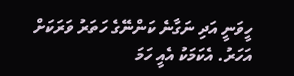ހީވަނީ އަދި ނަގާނެ ކަންނޭގެ ހަތަރު ވަރަކަށް އަހަރު. އެކަމަކު އެއީ ހަމަ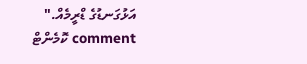އަޅުގަނޑުގެ ޑްރީމެއް."
comment ކޮމެންޓް